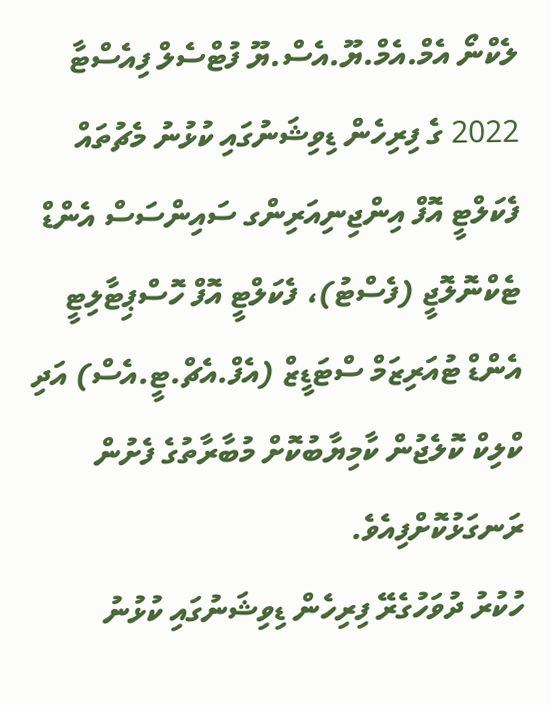ލެކްނޯ އެމް.އެމް.ޔޫ.އެސް.ޔޫ ފުޓްސެލް ފިއެސްޓާ 2022 ގެ ފިރިހެން ޑިވިޝަނުގައި ކުޅުނު މެޗުތައް ފެކަލްޓީ އޮފް އިންޖިނިއަރިންގ ސައިންސަސް އެންޑް ޓެކްނޮލޮޖީ (ފެސްޓު)، ފެކަލްޓީ އޮފް ހޮސްޕިޓާލިޓީ އެންޑް ޓުއަރިޒަމް ސްޓަޑީޒް (އެފް.އެޗް.ޓީ.އެސް) އަދި ކްލިކް ކޮލެޖުން ކާމިޔާބުކޮށް މުބާރާތުގެ ފެށުން ރަނގަޅުކޮށްފިއެވެ.
ހުކުރު ދުވަހުގެރޭ ފިރިހެން ޑިވިޝަނުގައި ކުޅުނު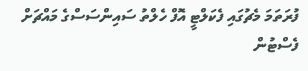ފުރަތަމަ މެޗުގައި ފެކަލްޓީ އޮފް ހެލްތު ސައިންސަސްގެ މައްޗަށް ފެސްޓުން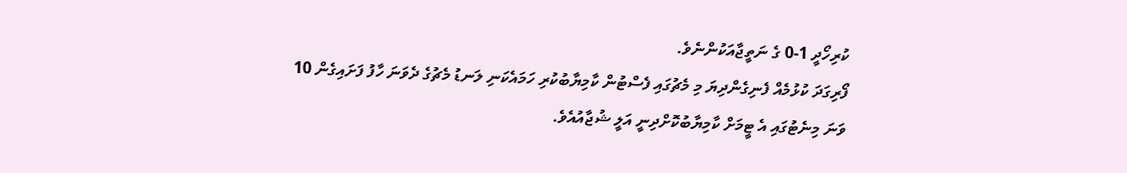ކުރިހޯދީ 1-0 ގެ ނަތީޖާއަކުންނެވެ.
ފޯރިގަދަ ކުޅުމެއް ފެނިގެންދިޔަ މި މެޗުގައި ފެސްޓުން ކާމިޔާބުކުރި ހަމައެކަނި ލަނޑު މެޗުގެ ދެވަނަ ހާފު ފަށައިގެން 10 ވަނަ މިނެޓުގައި އެ ޓީމަށް ކާމިޔާބުކޮށްދިނީ އަލީ ޝުޖާއުއެވެ.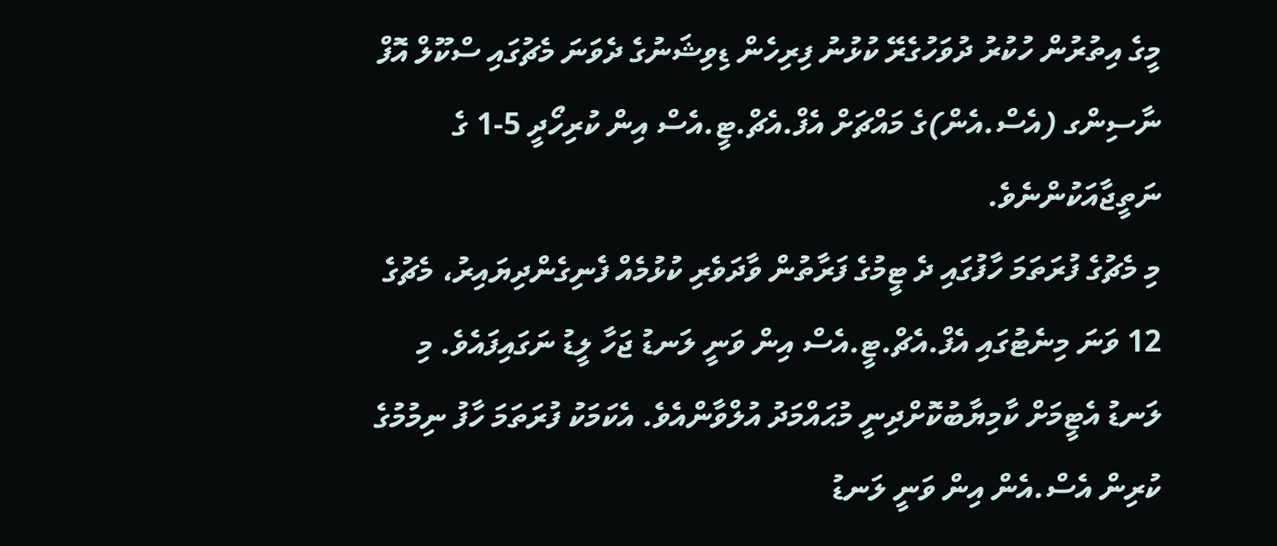މީގެ އިތުރުން ހުކުރު ދުވަހުގެރޭ ކުޅުނު ފިރިހެން ޑިވިޝަނުގެ ދެވަނަ މެޗުގައި ސްކޫލް އޮފް ނާސިންގ (އެސް.އެން)ގެ މައްޗަށް އެފް.އެޗް.ޓީ.އެސް އިން ކުރިހޯދީ 5-1 ގެ ނަތީޖާއަކުންނެވެ.
މި މެޗުގެ ފުރަތަމަ ހާފުގައި ދެ ޓީމުގެ ފަރާތުން ވާދަވެރި ކުޅުމެއް ފެނިގެންދިޔައިރު، މެޗުގެ 12 ވަނަ މިނެޓުގައި އެފް.އެޗް.ޓީ.އެސް އިން ވަނީ ލަނޑު ޖަހާ ލީޑު ނަގައިފައެވެ. މި ލަނޑު އެޓީމަށް ކާމިޔާބުކޮށްދިނީ މުޙައްމަދު އުލްވާންއެވެ. އެކަމަކު ފުރަތަމަ ހާފު ނިމުމުގެ ކުރިން އެސް.އެން އިން ވަނީ ލަނޑު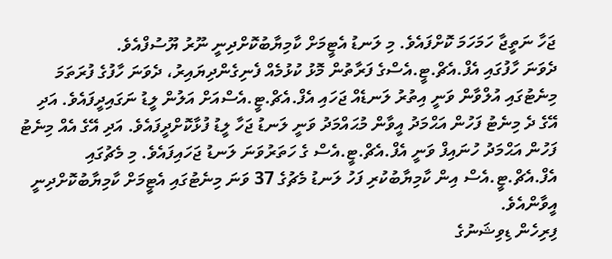ޖަހާ ނަތީޖާ ހަމަހަމަ ކޮށްފައެވެ. މި ލަނޑު އެޓީމަށް ކާމިޔާބުކޮށްދިނީ ނޫރު ޔޫސުފްއެވެ.
ދެވަނަ ހާފުގައި އެފް.އެޗް.ޓީ.އެސްގެ ފަރާތުން މޮޅު ކުޅުމެއް ފެނިގެންދިޔައިރު، ދެވަނަ ހާފުގެ ފުރަތަމަ މިނެޓުގައި އުލްވާން ވަނީ އިތުރު ލަނޑެއް ޖަހައި އެފް.އެޗް.ޓީ.އެސްއަށް އަލުން ލީޑު ނަގައިދީފައެވެ. އަދި އޭގެ ދެ މިނެޓު ފަހުން އަޙްމަދު އީވާން މުޙައްމަދު ވަނީ ލަނޑު ޖަހާ ލީޑު ފުޅާކޮށްދީފައެވެ. އަދި އޭގެ އެއް މިނެޓު ފަހުން އަޙްމަދު ހުނައިފް ވަނީ އެފް.އެޗް.ޓީ.އެސް ގެ ހަތަރުވަނަ ލަނޑު ޖަހައިފައެވެ. މި މެޗުގައި އެފް.އެޗް.ޓީ.އެސް އިން ކާމިޔާބުކުރި ފަހު ލަނޑު މެޗުގެ 37 ވަނަ މިނެޓުގައި އެޓީމަށް ކާމިޔާބުކޮށްދިނީ އީވާންއެވެ.
ފިރިހެން ޑިވިޝަނުގެ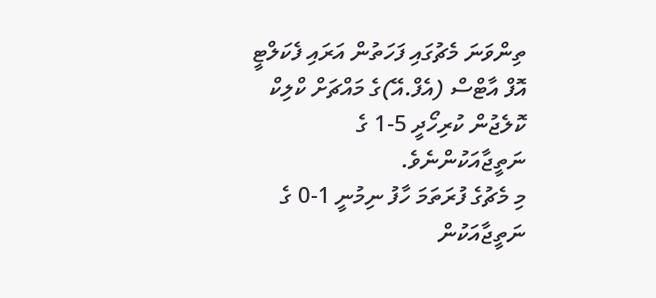ތިންވަނަ މެޗުގައި ފަހަތުން އަރައި ފެކަލްޓީ އޮފް އާޓްސް (އެފް.އޭ)ގެ މައްޗަށް ކްލިކް ކޮލެޖުން ކުރިހޯދީ 5-1 ގެ ނަތީޖާއަކުންނެވެ.
މި މެޗުގެ ފުރަތަމަ ހާފު ނިމުނީ 1-0 ގެ ނަތީޖާއަކުން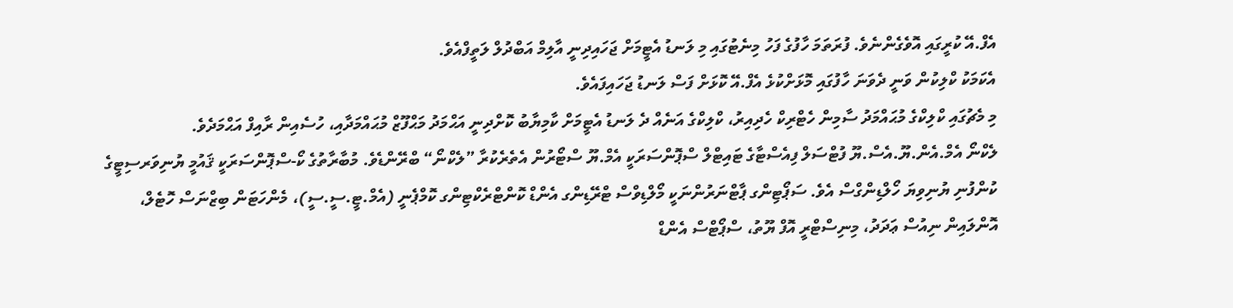އެފް.އޭ ކުރީގައި އޮވެގެންނެވެ. ފުރަތަމަ ހާފުގެ ފަހު މިނެޓުގައި މި ލަނޑު އެޓީމަށް ޖަހައިދިނީ އާލިމް އަބްދުލް ލަތީފްއެވެ.
އެކަމަކު ކްލިކުން ވަނީ ދެވަނަ ހާފުގައި މޮޅަށްކުޅެ އެފް.އޭ ކޮޅަށް ފަސް ލަނޑު ޖަހައިފައެވެ.
މި މެޗުގައި ކްލިކްގެ މުޙައްމަދު ސާމިން ހެޓްރިކް ހެދިއިރު، ކްލިކްގެ އަނެއް ދެ ލަނޑު އެޓީމަށް ކާމިޔާބު ކޮށްދިނީ އަޙްމަދު މަޙްފޫޒް މުޙައްމަދާއި، ހުސެއިން ރާއިފް އަޙްމަދެވެ.
ލެކްނޯ އެމް.އެން.ޔޫ.އެސް.ޔޫ ފުޓްސަލް ފިއެސްޓާގެ ޓައިޓްލް ސްޕޮންސަރަކީ އެމް.ޔޫ ސްޓޯރުން އެތެރެކުރާ ”ލެކްނޯ“ ބްރޭންޑެވެ. މުބާރާތުގެ ކޯ-ސްޕޮންސަރަކީ ޤައުމީ ޔުނިވަރސިޓީގެ ކުންފުނި ޔުނިވިޔަ ހޯލްޑިންގްސް އެވެ. ސަޕޯޓިންގ ޕާޓްނަރުންނަކީ މޯލްޑިވްސް ޓްރޭޑިންގ އެންޑް ކޮންޓްރެކްޓިންގ ކޮމްޕެނީ (އެމް.ޓީ.ސީ.ސީ)، މެންހަޓަން ބިޒްނަސް ހޮޓެލް، އޮންލައިން ނިއުސް ޢަދަދު، މިނިސްޓްރީ އޮފް ޔޫތު، ސްޕޯޓްސް އެންޑް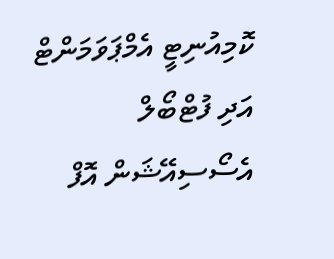ކޮމިއުނިޓީ އެމްޕަވަމަންޓް އަދި ފުޓްބޯލް އެސޯސިއޭޝަން އޮފް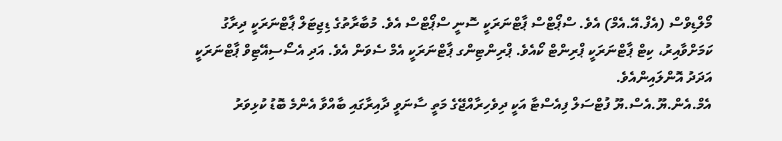މޯލްޑިވްސް (އެފް.އޭ.އެމް) އެވެ. ސްޕޯޓްސް ޕާޓްނަރަކީ ސޮނީ ސްޕޯޓްސް އެވެ. މުބާރާތުގެ ޑިޖިޓަލް ޕާޓްނަރަކީ ދިރާގު ކަމަށްވާއިރު، ކިޓް ޕާޓްނަރަކީ ޕްރިންޓް ކޯއެވެ. ޕްރިންޓިންގ ޕާޓްނަރަކީ އެމް ސެވަން އެވެ. އަދި އެސޯސިއޭޓިވް ޕާޓްނަރަކީ އަދަދު އޮންލައިންއެވެ.
އެމް.އެން.ޔޫ.އެސް.ޔޫ ފުޓްސަލް ފިއެސްޓާ އަކީ ދިވެހިރާއްޖޭގެ މަތީ ސާނަވީ ދާއިރާގައި ބާއްވާ އެންމެ ބޮޑު ކުޅިވަރު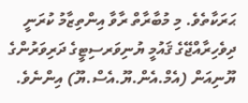ޙަރަކާތެވެ. މި މުބާރާތް ރާވާ އިންތިޒާމު ކުރަނީ ދިވެހިރާއްޖޭގެ ޤައުމީ ޔުނިވަރސިޓީގެ ދަރިވަރުންގެ ޔޫނިއަން (އެމް.އެން.ޔޫ.އެސް.ޔޫ) އިންނެވެ.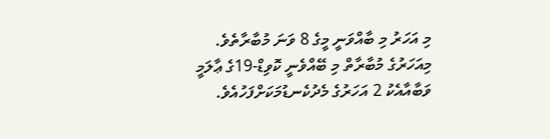މި އަހަރު މި ބާއްވަނީ މީގެ 8 ވަނަ މުބާރާތެވެ. މިއަހަރުގެ މުބާރާތް މި ބޭއްވެނީ ކޮވިޑް-19ގެ ޢާލަމީ ވަބާއާއެކު 2 އަހަރުގެ މެދުކެނޑުމަކަށްފަހުއެވެ.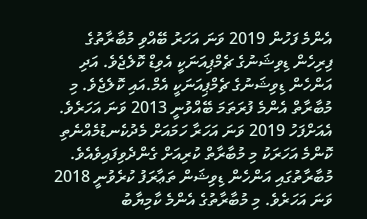އެންމެ ފަހުން 2019 ވަނަ އަހަރު ބޭއްވި މުބާރާތުގެ ފިރިހެން ޑިވިޝަނުގެ ޗެމްޕިއަނަކީ އެވިޑް ކޮލެޖެވެ. އަދި އަންހެން ޑިވިޝަނުގެ ޗެމްޕިއަނަކީ އެމް.އައި ކޮލެޖެވެ. މި މުބާރާތް އެންމެ ފުރަތަމަ ބޭއްވުނީ 2013 ވަނަ އަހަރެވެ. އެއަށްފަހު 2019 ވަނަ އަހަރާ ހަމައަށް މެދުކެނޑުމެއްނެތި ކޮންމެ އަހަރަކު މި މުބާރާތް ކުރިއަށް ގެންދެވިފައިވެއެވެ. މުބާރާތުގައި އަންހެން ޑިވިޝަން ތަޢާރަފު ކުރެވުނީ 2018 ވަނަ އަހަރެވެ. މި މުބާރާތުގެ އެންމެ ކާމިޔާބު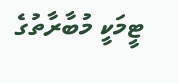ޓީމަކީ މުބާރާތުގެ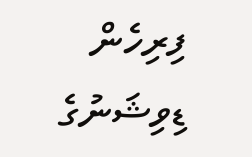ފިރިހެން ޑިވިޝަނުގެ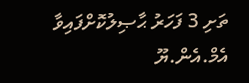ތަށި 3 ފަހަރު ޙާޞިލުކޮށްފައިވާ އެމް.އެން.ޔޫ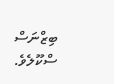ބިޒްނަސް ސްކޫލެވެ.